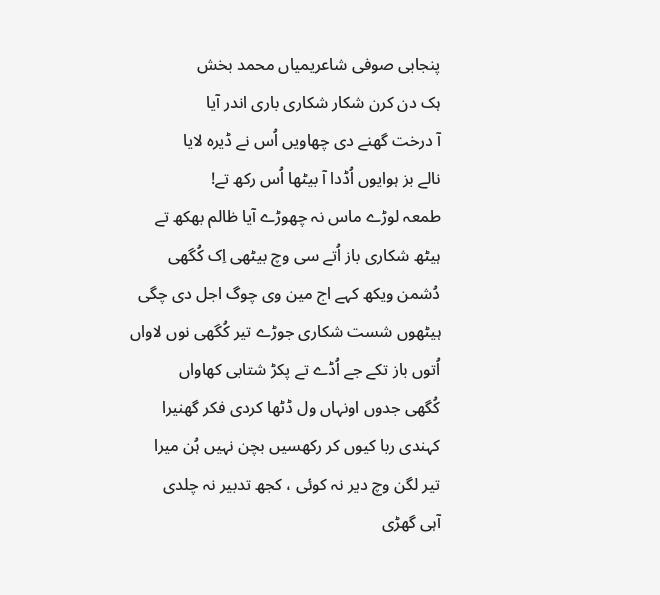پنجابی صوفی شاعریمیاں محمد بخش
ہک دن کرن شکار شکاری باری اندر آیا
آ درخت گھنے دی چھاویں اُس نے ڈیرہ لایا
نالے بز ہوایوں اُڈدا آ بیٹھا اُس رکھ تے!
طمعہ لوڑے ماس نہ چھوڑے آیا ظالم بھکھ تے
ہیٹھ شکاری باز اُتے سی وچ بیٹھی اِک کُگھی
دُشمن ویکھ کہے اج مین وی چوگ اجل دی چگی
ہیٹھوں شست شکاری جوڑے تیر کُگھی نوں لاواں
اُتوں باز تکے جے اُڈے تے پکڑ شتابی کھاواں
کُگھی جدوں اونہاں ول ڈٹھا کردی فکر گھنیرا
کہندی ربا کیوں کر رکھسیں بچن نہیں ہُن میرا
تیر لگن وچ دیر نہ کوئی ، کجھ تدبیر نہ چلدی
آہی گھڑی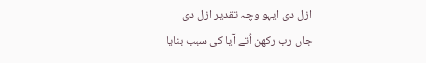ازل دی ایہو وچہ تقدیر ازل دی
جاں رب رکھن اُتے آیا کی سبب بنایا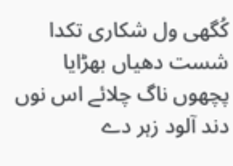کُگھی ول شکاری تکدا شست دھیاں بھڑایا
پچھوں ناگ چلائے اس نوں دند آلود زہر دے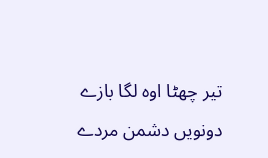تیر چھٹا اوہ لگا بازے دونویں دشمن مردے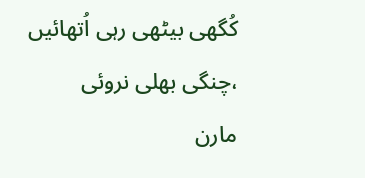کُگھی بیٹھی رہی اُتھائیں ،چنگی بھلی نروئی
مارن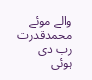والے موئے محمدقدرت رب دی ہوئی